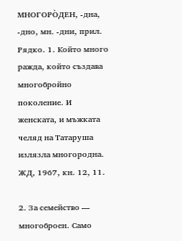МНОГОРО̀ДЕН, -дна, -дно, мн. -дни, прил. Рядко. 1. Който много ражда, който създава многобройно поколение. И женската, и мъжката челяд на Татаруша излязла многородна. ЖД, 1967, кн. 12, 11.

2. За семейство — многоброен. Само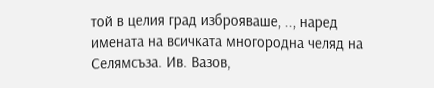той в целия град изброяваше, .., наред имената на всичката многородна челяд на Селямсъза. Ив. Вазов,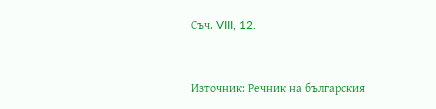Съч. VIII, 12.


Източник: Речник на българския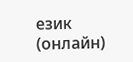език (онлайн)